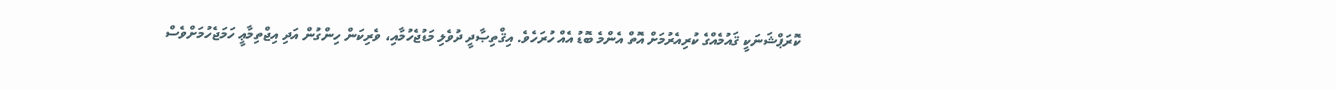ކޮރަޕްޝަނަކީ ޤައުމެއްގެ ކުރިއެރުމަށް އޮތް އެންމެ ބޮޑު އެއް ހުރަހެވެ. އިޤްތިޞާދީ ދުވެލި މަޑުޖެހުމާއި، ވެރިކަން ހިންގުން އަދި އިޖްތިމާޢީ ހަމަޖެހުމަށްވެސް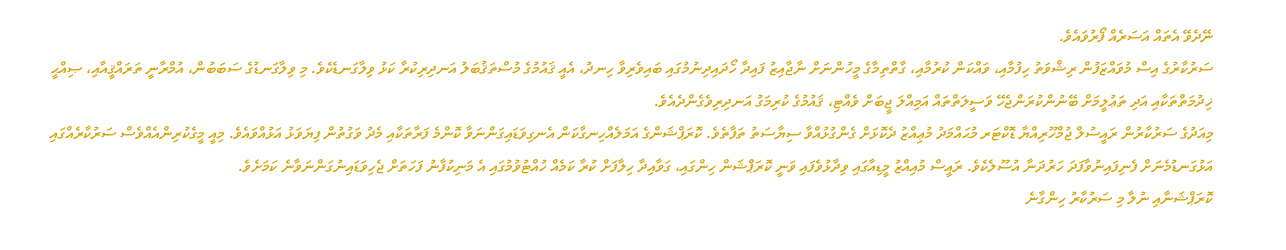ނޭދެވޭ އެތައް އަސަރެއް ފޯރުވައެވެ.
ސަރުކާރުގެ އިސް މުވައްޒަފުން ރިޝްވަތު ހިފުމާއި، ވައްކަން ކުރުމާއި، ގާތްތިމާގެ މީހުންނަށް ނާޖާއިޒު ފައިދާ ހޯދައިދިނުމުގައި ބައިވެރިވާ ހިނދު، އެއީ ޤައުމުގެ މުސްތަޤުބަލު އަނދިރިކުރާ ކަޅު ވިލާގަނޑެކެވެ. މި ވިލާގަނޑުގެ ސަބަބުން، އުމްރާނީ ތަރައްޤީއާއި، ޞިއްޙީ ޚިދުމަތްތަކާއި އަދި ތަޢުލީމަށް ބޭނުންކުރަންޖެހޭ ވަސީލަތްތައް އަމިއްލަ ޖީބަށް ވެއްޓި، ޤައުމުގެ ކުރިމަގު އަނދިރިވެގެންދެއެވެ.
މިއަދުގެ ސަރުކާރުން ރައީސުލް ޖުމްހޫރިއްޔާ ޑޮކްޓަރ މުޙައްމަދު މުޢިއްޒު ދެކޮޅަށް ގެންގުޅުއްވާ ސިޔާސަތު ތަފާތެވެ. ކޮރަޕްޝަންގެ އަމަލެއްހިނގާކަން އެނގިވަޑައިގަންނަވާ ކޮންމެ ފަރާތަކާއި މެދު ވަގުތުން ފިޔަވަޅު އަޅުއްވައެވެ. މިއީ މީގެކުރިންއެއްވެސް ސަރުކާރެއްގައި އަޅުގަނޑުމެނަށް ފެނިފައިނުވާފަދަ ހަރުދަނާ އުސޫލެކެވެ. ރައީސް މުއިއްޒު މީޑިއާގައި ވިދާޅުވެފައި ވަނީ ކޮރަޕްޝަން ހިންގައި، ގަވާއިދާ ހިލާފަށް ކުރާ ކަމެއް ހުއްޓުވުމުގައި އެ މަނިކުފާނު ފަހަތަށް ޖެހިވަޑައިނުގަންނަވާނެ ކަމަށެވެ.
ކޮރަޕްޝަނާއި ނުލާ މި ސަރުކާރު ހިންގާނެ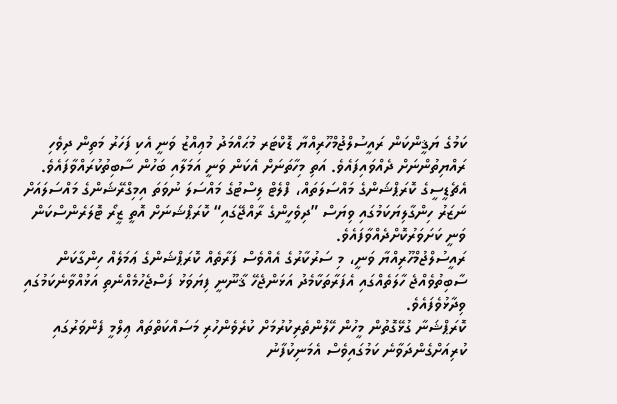ކަމުގެ ޔަޤީންކަން ރައީސުލްޖުމްހޫރިއްޔާ ޑޮކްޓަރ މުޙައްމަދު މުޢިއްޒު ވަނީ އެކި ފަހަރު މަތިން ދިވެހި ރައްޔިތުންނަށް ދެއްވައިފައެވެ. އަތި މިހާތަނަށް އެކަން ވަނީ އަމަލާއި ބަހުން ސާބިތުކުރައްވާފައެވެ. އެޗެޑީސީގެ ކޮރަޕްޝަންގެ މައްސަލަތައް، ފްލެޓް ލިސްޓުގެ މައްސަލަ ނުވަތަ އިމިގްރޭޝަންގެ މައްސަލައަށް ނަޒަރު ހިންގާލިޔަކަމުގައި ވިޔަސް ”ދިވެހީންގެ ރާއްޖޭގައި“ ކޮރަޕްޝަނަށް އޮތީ ޒީރޯ ޓޮލަރެންސްކަން ވަނީ ކަށަވަރުކޮށްދެއްވާފައެވެ.
ރައީސުލްޖުމްހޫރިއްޔާ ވަނީ، މި ސަރުކާރުގެ އެއްވެސް ފަރާތެއް ކޮރަޕްޝަންގެ ޢަމަލެއް ހިންގާކަން ސާބިތުވެއްޖެ ހާލަތެއްގައި އެފަރާތަކާމެދު އަޅަންޖެހޭ ޤާނޫނީ ފިޔަވަޅު ފަސްޖެހުމެއްނެތި އަޅުއްވާނެކަމުގައި ވިދާޅުވެފައެވެ.
ކޮރަޕްޝަނާ ގުޅޭގޮތުން މީހުން ހޭލުންތެރިކުރުމަށް ކުރެވެންހުރި މަސައްކަތްތައް ޢިލްމީ ފެންވަރުގައި ކުރިއަށްގެންދަވާނެ ކަމުގައިވެސް އެމަނިކުފާނު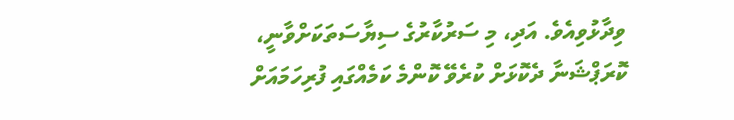ވިދާޅުވިއެވެ. އަދި، މި ސަރުކާރުގެ ސިޔާސަތަކަށްވާނީ، ކޮރަޕްޝަނާ ދެކޮޅަށް ކުރެވޭ ކޮންމެ ކަމެއްގައި ފުރިހަމައަށް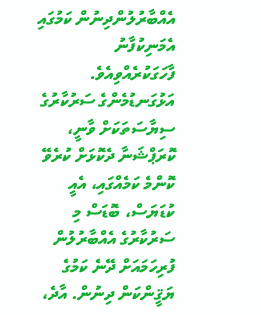އެއްބާރުލުންދިނުން ކަމުގައި އެމަނިކުފާނު ފާހަގަކުރެއްވިއެވެ.
އަޅުގަނޑުމެންގެ ސަރުކާރުގެ ސިޔާސަތަކަށް ވާނީ، ކޮރަޕްޝަނާ ދެކޮޅަށް ކުރެވޭ ކޮންމެ ކަމެއްގައި، އެއީ ކުޑަޔަސް، ބޮޑަސް މި ސަރުކާރުގެ އެއްބާރުލުން ފުރިހަމައަށް ދޭނެ ކަމުގެ ޔަޤީންކަން ދިނުން. އާދެ،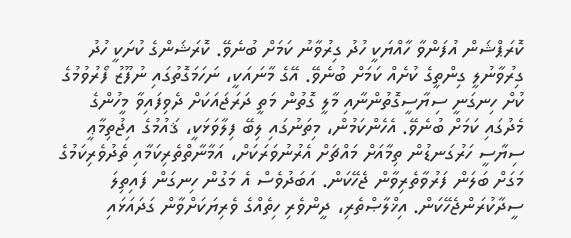ކޮރަޕްޝަން އުފަންވާ ހާއްޔަކީ ހުދު ގިރުވާނު ކަމަށް ބުނެވޭ. ކޮރަޝަންގެ ކުށަކީ ހުދު ގިރުވާނުލީ ގިންތީގެ ކުށެއް ކަމަށް ބުނެވޭ. އޭގެ މާނައަކީ، ނަހަމަގޮތުގައި ނުފޫޒު ފޯރުވުމުގެ ކުށް ހިނގަނީ ސިޔާސީގޮތުންނާއި މާލީ ގޮތުން މަތީ ދަރަޖައަކަށް ދެވިފައިވާ މީހުންގެ މެދުގައި ކަމަށް ބުނެވޭ. އެހެންކަމުން، މިތަނުގައި ލިބޭ ފިލާވަޅަކީ، ޤައުމުގެ އިޖުތިމާޢީ ސިޔާސީ ހަރުގަނޑުން ތިމާއަށް މައްޗަށް އެރުނުވަރަކަށް، އަމާނާތްތެރިކަމާއި ތެދުވެރިކަމުގެ މަގަށް ބަލަން ފަރުވާތެރިވާން ޖެހޭކަން. އަބަދުވެސް އެ މަގުން ހިނގަން ފައިތިލަ ސީދާކުރަންޖެހޭކަން. އިޚްލާޞްތެރި، ދީންވެރި ހިތެއްގެ ވެރިޔަކަށްވާން ގަދައަޅައި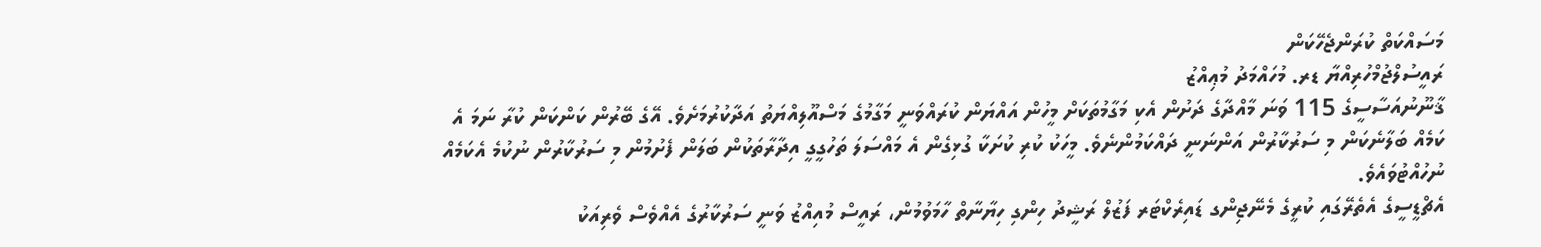މަސައްކަތް ކުރަންޖެހޭކަން
ރައީސުލްޖުމްހުރިއްޔާ ޑރ. މުހައްމަދު މުޢިއްޒު
ޤާނޫނުއަސާސީގެ 115 ވަނަ މާއްދާގެ ދަށުން އެކި މަގާމުތަކަށް މީހުން އައްޔަން ކުރައްވަނީ މަގާމުގެ މަސްއޫލިއްޔަތު އަދާކުރުމަށެވެ. އޭގެ ބޭރުން ކަންކަން ކުރާ ނަމަ އެ ކަމެއް ބަލާނެކަން މި ސަރުކާރުން އަންނަނީ ދައްކަމުންނެވެ. މީހަކު ކުރި ކުށަކާ ގުޅިގެން އެ މައްސަލަ ތަހުގީގީ އިދާރާތަކުން ބަލަން ފެށުމުން މި ސަރުކާރުން ނުކުމެ އެކަމެއް ނުހުއްޓުވައެވެ.
އެޗްޑީސީގެ އެތެރޭގައި ކުރީގެ މެނޭޖިންގ ޑައިރެކްޓަރ ފަޒުލް ރަޝީދު ހިންގި ހިޔާނާތް ހާމަވުމުން، ރައީސް މުއިއްޒު ވަނީ ސަރުކާރުގެ އެއްވެސް ވެރިއަކު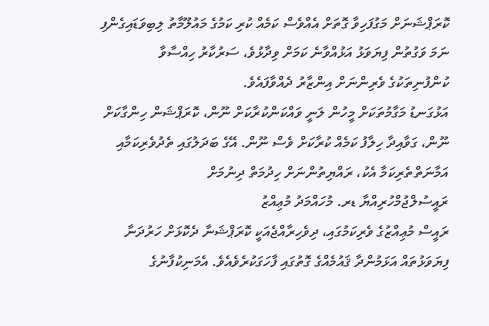ކޮރަޕްޝަނަށް މަގުފަހިވާ ގޮތަށް އެއްވެސް ކަމެއް ކުރި ކަމުގެ މައުލޫމާތު ލިބިވަޑައިގެންފި ނަމަ ވަގުތުން ފިޔަވަޅު އަޅުއްވާނެ ކަމަށް ވިދާޅުވެ، ސަރުކާރު ހިއްސާވާ ކުންފުނިތަކުގެ ވެރިންނަށް އިންޒާރު ދެއްވާފައެވެ.
އަޅުގަނޑު މަގާމުތަކަށް މީހުން ލަނީ ވައްކަންކުރާކަށް ނޫން، ކޮރަޕްޝަން ހިންގާކަށް ނޫން، ގަވާއިދާ ހިލާފު ކަމެއް ކުރާކަށް ވެސް ނޫން. އޭގެ ބަދަލުގައި ތެދުވެރިކަމާއި އަމާނަތްތެރިކަމާ އެކު، ރައްޔިތުންނަށް ހިދުމަތް ދިނުމަށް
ރައީސުލްޖުމްހުރިއްޔާ ޑރ. މުހައްމަދު މުޢިއްޒު
ރައީސް މުޢިއްޒުގެ ވެރިކަމުގައި، ދިވެހިރާއްޖެއަކީ ކޮރަޕްޝަނާ ދެކޮޅަށް ހަރުދަނާ ފިޔަވަޅުތައް އަޅަމުންދާ ޤައުމެއްގެ ގޮތުގައި ފާހަގަކުރެވެއެވެ. އެމަނިކުފާނުގެ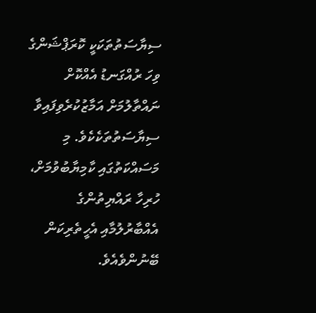ސިޔާސަތުތަކަކީ ކޮރަޕްޝަންގެ ވިހަ ރުއްގަނޑު އެއްކޮށް ނައްތާލުމަށް އަމާޒުކުރެވިފައިވާ ސިޔާސަތުތަކެކެވެ. މި މަސައްކަތުގައި ކާމިޔާބުވުމަށް، ހުރިހާ ރައްޔިތުންގެ އެއްބާރުލުމާއި އެހީތެރިކަން ބޭނުންވެއެވެ.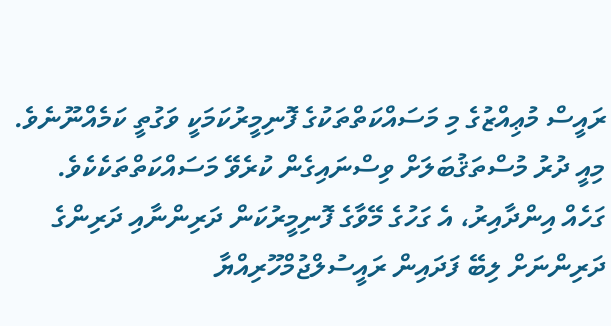ރައީސް މުޢިއްޒުގެ މި މަސައްކަތްތަކުގެ ފޮނިމީރުކަމަކީ ވަގުތީ ކަމެއްނޫނެވެ. މިއީ ދުރު މުސްތަޤުބަލަށް ވިސްނައިގެން ކުރެވޭ މަސައްކަތްތަކެކެވެ.
ގަހެއް އިންދާއިރު، އެ ގަހުގެ މޭވާގެ ފޮނިމީރުކަން ދަރިންނާއި ދަރިންގެ ދަރިންނަށް ލިބޭ ފަދައިން ރައީސުލްޖުމްހޫރިއްޔާ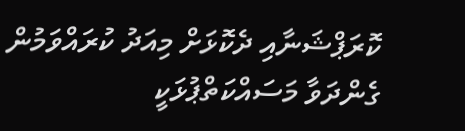ކޮރަޕްޝަނާއި ދެކޮޅަށް މިއަދު ކުރައްވަމުން ގެންދަވާ މަސައްކަތްޕުޅަކީ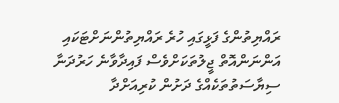ރައްޔިތުންގެ ފަޅީގައި ހުރެ ރައްޔިތުންނަށްޓަކައި އަންނަންއޮތް ޖީލުތަކަށްވެސް ފައިދާވާނެ ހަރުދަނާ ސިޔާސަތުތަކެއްގެ ދަށުން ކުރިއަށްދާ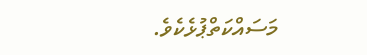މަސައްކަތްޕުޅެކެވެ.